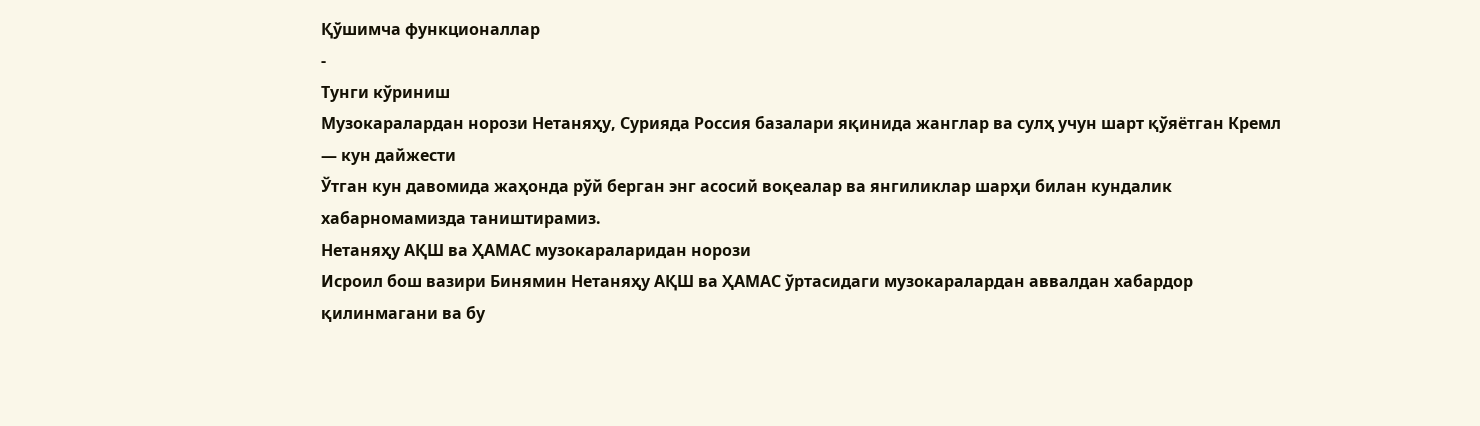Қўшимча функционаллар
-
Тунги кўриниш
Музокаралардан норози Нетаняҳу, Сурияда Россия базалари яқинида жанглар ва сулҳ учун шарт қўяётган Кремл — кун дайжести
Ўтган кун давомида жаҳонда рўй берган энг асосий воқеалар ва янгиликлар шарҳи билан кундалик хабарномамизда таништирамиз.
Нетаняҳу АҚШ ва ҲАМАС музокараларидан норози
Исроил бош вазири Бинямин Нетаняҳу АҚШ ва ҲАМАС ўртасидаги музокаралардан аввалдан хабардор қилинмагани ва бу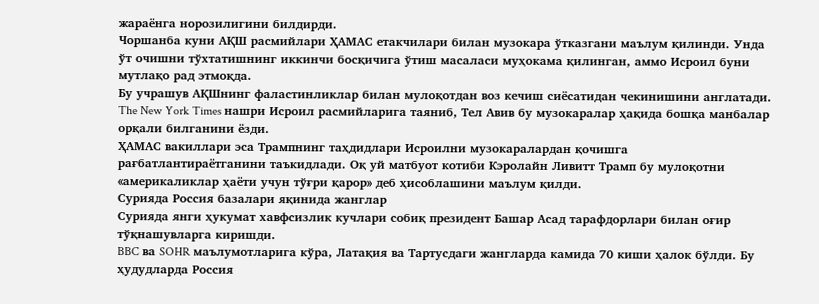жараёнга норозилигини билдирди.
Чоршанба куни АҚШ расмийлари ҲАМАС етакчилари билан музокара ўтказгани маълум қилинди. Унда ўт очишни тўхтатишнинг иккинчи босқичига ўтиш масаласи муҳокама қилинган, аммо Исроил буни мутлақо рад этмоқда.
Бу учрашув АҚШнинг фаластинликлар билан мулоқотдан воз кечиш сиёсатидан чекинишини англатади. The New York Times нашри Исроил расмийларига таяниб, Тел Авив бу музокаралар ҳақида бошқа манбалар орқали билганини ёзди.
ҲАМАС вакиллари эса Трампнинг таҳдидлари Исроилни музокаралардан қочишга рағбатлантираётганини таъкидлади. Оқ уй матбуот котиби Кэролайн Ливитт Трамп бу мулоқотни «америкаликлар ҳаёти учун тўғри қарор» деб ҳисоблашини маълум қилди.
Сурияда Россия базалари яқинида жанглар
Сурияда янги ҳукумат хавфсизлик кучлари собиқ президент Башар Асад тарафдорлари билан оғир тўқнашувларга киришди.
BBC ва SOHR маълумотларига кўра, Латақия ва Тартусдаги жангларда камида 70 киши ҳалок бўлди. Бу ҳудудларда Россия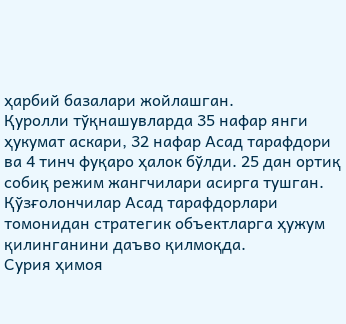ҳарбий базалари жойлашган.
Қуролли тўқнашувларда 35 нафар янги ҳукумат аскари, 32 нафар Асад тарафдори ва 4 тинч фуқаро ҳалок бўлди. 25 дан ортиқ собиқ режим жангчилари асирга тушган. Қўзғолончилар Асад тарафдорлари томонидан стратегик объектларга ҳужум қилинганини даъво қилмоқда.
Сурия ҳимоя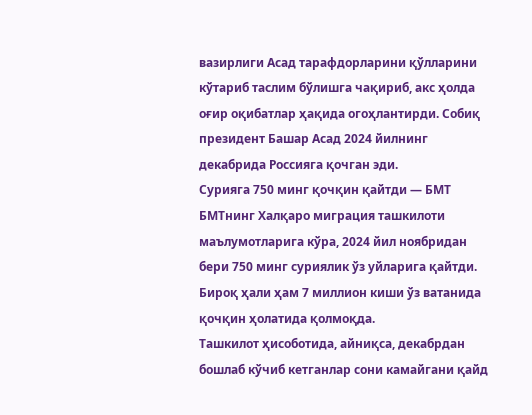вазирлиги Асад тарафдорларини қўлларини кўтариб таслим бўлишга чақириб, акс ҳолда оғир оқибатлар ҳақида огоҳлантирди. Собиқ президент Башар Асад 2024 йилнинг декабрида Россияга қочган эди.
Сурияга 750 минг қочқин қайтди — БМТ
БМТнинг Халқаро миграция ташкилоти маълумотларига кўра, 2024 йил ноябридан бери 750 минг суриялик ўз уйларига қайтди. Бироқ ҳали ҳам 7 миллион киши ўз ватанида қочқин ҳолатида қолмоқда.
Ташкилот ҳисоботида, айниқса, декабрдан бошлаб кўчиб кетганлар сони камайгани қайд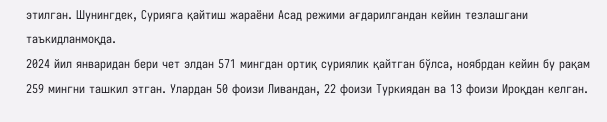этилган. Шунингдек, Сурияга қайтиш жараёни Асад режими ағдарилгандан кейин тезлашгани таъкидланмоқда.
2024 йил январидан бери чет элдан 571 мингдан ортиқ суриялик қайтган бўлса, ноябрдан кейин бу рақам 259 мингни ташкил этган. Улардан 50 фоизи Ливандан, 22 фоизи Туркиядан ва 13 фоизи Ироқдан келган.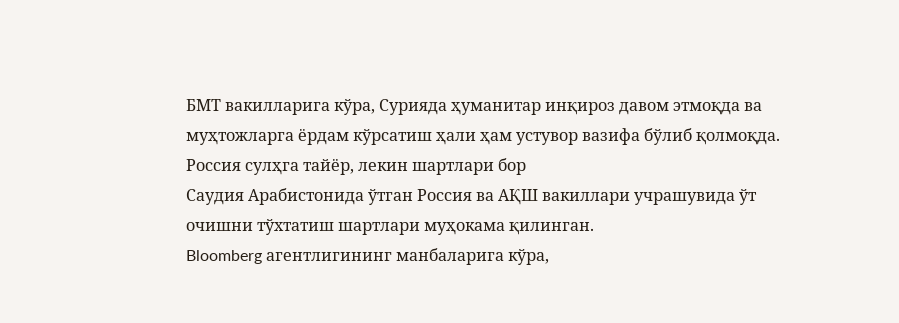БМТ вакилларига кўра, Сурияда ҳуманитар инқироз давом этмоқда ва муҳтожларга ёрдам кўрсатиш ҳали ҳам устувор вазифа бўлиб қолмоқда.
Россия сулҳга тайёр, лекин шартлари бор
Саудия Арабистонида ўтган Россия ва АҚШ вакиллари учрашувида ўт очишни тўхтатиш шартлари муҳокама қилинган.
Bloomberg агентлигининг манбаларига кўра,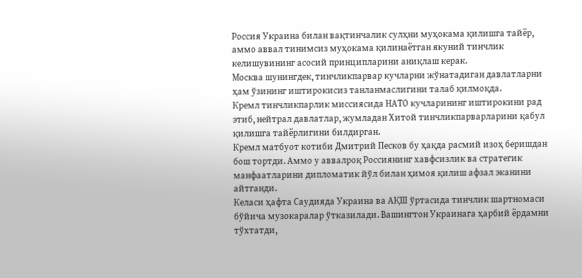Россия Украина билан вақтинчалик сулҳни муҳокама қилишга тайёр, аммо аввал тинимсиз муҳокама қилинаётган якуний тинчлик келишувининг асосий принципларини аниқлаш керак.
Москва шунингдек, тинчликпарвар кучларни жўнатадиган давлатларни ҳам ўзининг иштирокисиз танланмаслигини талаб қилмоқда.
Кремл тинчликпарлик миссиясида НАТО кучларининг иштирокини рад этиб, нейтрал давлатлар, жумладан Хитой тинчликпарварларини қабул қилишга тайёрлигини билдирган.
Кремл матбуот котиби Дмитрий Песков бу ҳақда расмий изоҳ беришдан бош тортди. Аммо у аввалроқ Россиянинг хавфсизлик ва стратегик манфаатларини дипломатик йўл билан ҳимоя қилиш афзал эканини айтганди.
Келаси ҳафта Саудияда Украина ва АҚШ ўртасида тинчлик шартномаси бўйича музокаралар ўтказилади. Вашингтон Украинага ҳарбий ёрдамни тўхтатди,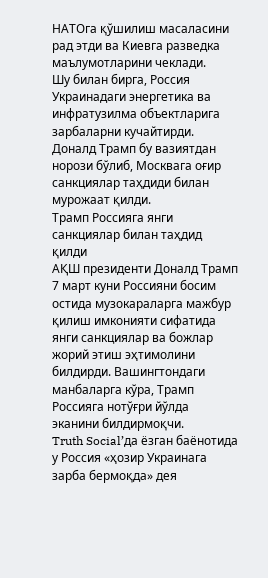НАТОга қўшилиш масаласини рад этди ва Киевга разведка маълумотларини чеклади.
Шу билан бирга, Россия Украинадаги энергетика ва инфратузилма объектларига зарбаларни кучайтирди. Доналд Трамп бу вазиятдан норози бўлиб, Москвага оғир санкциялар таҳдиди билан мурожаат қилди.
Трамп Россияга янги санкциялар билан таҳдид қилди
АҚШ президенти Доналд Трамп 7 март куни Россияни босим остида музокараларга мажбур қилиш имконияти сифатида янги санкциялар ва божлар жорий этиш эҳтимолини билдирди. Вашингтондаги манбаларга кўра, Трамп Россияга нотўғри йўлда эканини билдирмоқчи.
Truth Social’да ёзган баёнотида у Россия «ҳозир Украинага зарба бермоқда» дея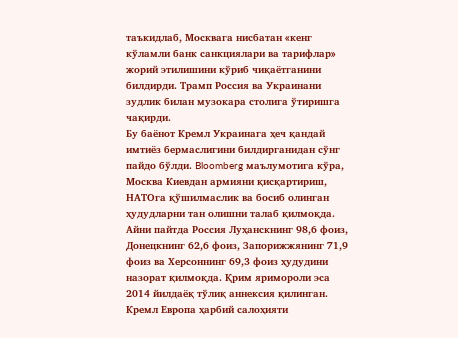таъкидлаб, Москвага нисбатан «кенг кўламли банк санкциялари ва тарифлар» жорий этилишини кўриб чиқаётганини билдирди. Трамп Россия ва Украинани зудлик билан музокара столига ўтиришга чақирди.
Бу баёнот Кремл Украинага ҳеч қандай имтиёз бермаслигини билдирганидан сўнг пайдо бўлди. Bloomberg маълумотига кўра, Москва Киевдан армияни қисқартириш, НАТОга қўшилмаслик ва босиб олинган ҳудудларни тан олишни талаб қилмоқда.
Айни пайтда Россия Луҳанскнинг 98,6 фоиз, Донецкнинг 62,6 фоиз, Запорижжянинг 71,9 фоиз ва Херсоннинг 69,3 фоиз ҳудудини назорат қилмоқда. Қрим яримороли эса 2014 йилдаёқ тўлиқ аннексия қилинган.
Кремл Европа ҳарбий салоҳияти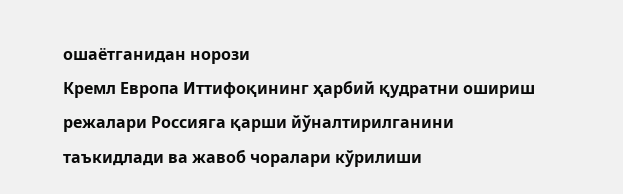ошаётганидан норози
Кремл Европа Иттифоқининг ҳарбий қудратни ошириш режалари Россияга қарши йўналтирилганини таъкидлади ва жавоб чоралари кўрилиши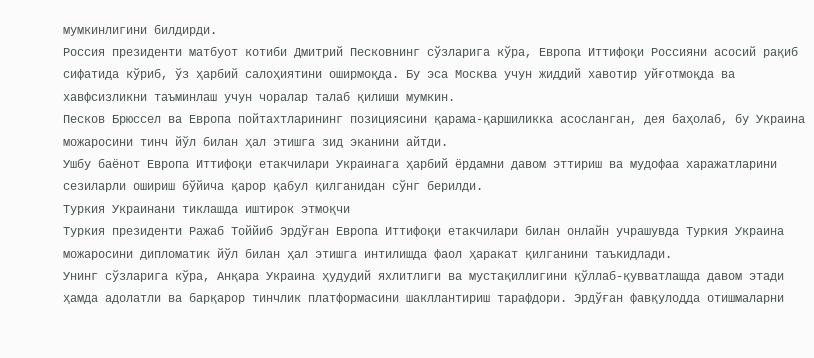мумкинлигини билдирди.
Россия президенти матбуот котиби Дмитрий Песковнинг сўзларига кўра, Европа Иттифоқи Россияни асосий рақиб сифатида кўриб, ўз ҳарбий салоҳиятини оширмоқда. Бу эса Москва учун жиддий хавотир уйғотмоқда ва хавфсизликни таъминлаш учун чоралар талаб қилиши мумкин.
Песков Брюссел ва Европа пойтахтларининг позициясини қарама-қаршиликка асосланган, дея баҳолаб, бу Украина можаросини тинч йўл билан ҳал этишга зид эканини айтди.
Ушбу баёнот Европа Иттифоқи етакчилари Украинага ҳарбий ёрдамни давом эттириш ва мудофаа харажатларини сезиларли ошириш бўйича қарор қабул қилганидан сўнг берилди.
Туркия Украинани тиклашда иштирок этмоқчи
Туркия президенти Ражаб Тоййиб Эрдўған Европа Иттифоқи етакчилари билан онлайн учрашувда Туркия Украина можаросини дипломатик йўл билан ҳал этишга интилишда фаол ҳаракат қилганини таъкидлади.
Унинг сўзларига кўра, Анқара Украина ҳудудий яхлитлиги ва мустақиллигини қўллаб-қувватлашда давом этади ҳамда адолатли ва барқарор тинчлик платформасини шакллантириш тарафдори. Эрдўған фавқулодда отишмаларни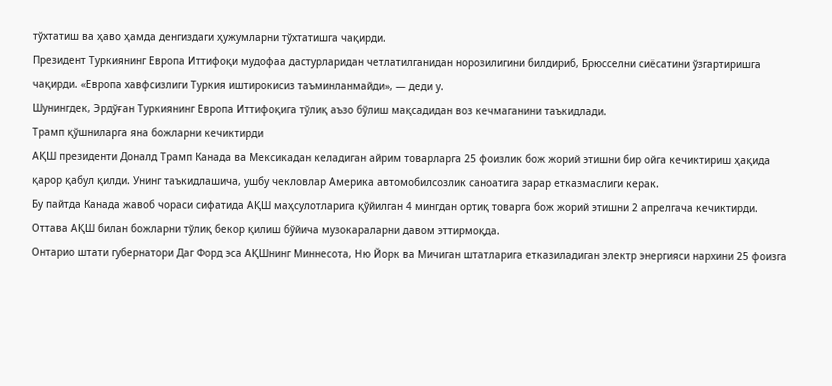тўхтатиш ва ҳаво ҳамда денгиздаги ҳужумларни тўхтатишга чақирди.
Президент Туркиянинг Европа Иттифоқи мудофаа дастурларидан четлатилганидан норозилигини билдириб, Брюсселни сиёсатини ўзгартиришга чақирди. «Европа хавфсизлиги Туркия иштирокисиз таъминланмайди», — деди у.
Шунингдек, Эрдўған Туркиянинг Европа Иттифоқига тўлиқ аъзо бўлиш мақсадидан воз кечмаганини таъкидлади.
Трамп қўшниларга яна божларни кечиктирди
АҚШ президенти Доналд Трамп Канада ва Мексикадан келадиган айрим товарларга 25 фоизлик бож жорий этишни бир ойга кечиктириш ҳақида қарор қабул қилди. Унинг таъкидлашича, ушбу чекловлар Америка автомобилсозлик саноатига зарар етказмаслиги керак.
Бу пайтда Канада жавоб чораси сифатида АҚШ маҳсулотларига қўйилган 4 мингдан ортиқ товарга бож жорий этишни 2 апрелгача кечиктирди. Оттава АҚШ билан божларни тўлиқ бекор қилиш бўйича музокараларни давом эттирмоқда.
Онтарио штати губернатори Даг Форд эса АҚШнинг Миннесота, Ню Йорк ва Мичиган штатларига етказиладиган электр энергияси нархини 25 фоизга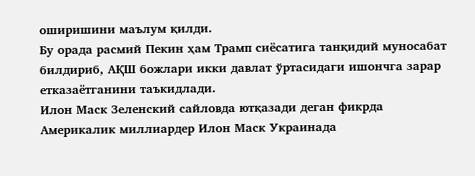оширишини маълум қилди.
Бу орада расмий Пекин ҳам Трамп сиёсатига танқидий муносабат билдириб, АҚШ божлари икки давлат ўртасидаги ишончга зарар етказаётганини таъкидлади.
Илон Маск Зеленский сайловда ютқазади деган фикрда
Америкалик миллиардер Илон Маск Украинада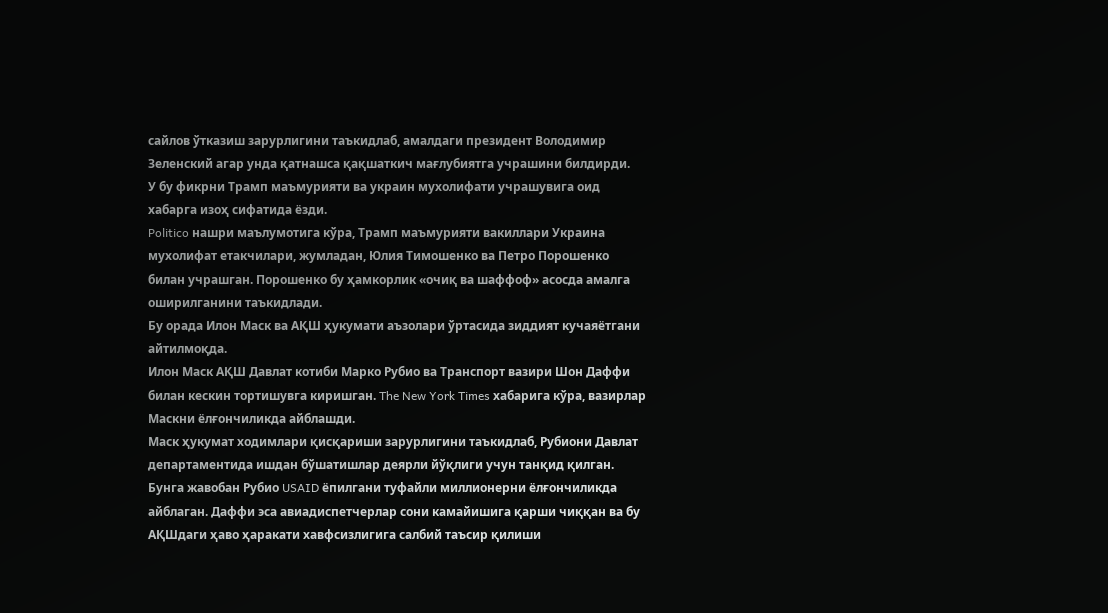сайлов ўтказиш зарурлигини таъкидлаб, амалдаги президент Володимир Зеленский агар унда қатнашса қақшаткич мағлубиятга учрашини билдирди.
У бу фикрни Трамп маъмурияти ва украин мухолифати учрашувига оид хабарга изоҳ сифатида ёзди.
Politico нашри маълумотига кўра, Трамп маъмурияти вакиллари Украина мухолифат етакчилари, жумладан, Юлия Тимошенко ва Петро Порошенко билан учрашган. Порошенко бу ҳамкорлик «очиқ ва шаффоф» асосда амалга оширилганини таъкидлади.
Бу орада Илон Маск ва АҚШ ҳукумати аъзолари ўртасида зиддият кучаяётгани айтилмоқда.
Илон Маск АҚШ Давлат котиби Марко Рубио ва Транспорт вазири Шон Даффи билан кескин тортишувга киришган. The New York Times хабарига кўра, вазирлар Маскни ёлғончиликда айблашди.
Маск ҳукумат ходимлари қисқариши зарурлигини таъкидлаб, Рубиони Давлат департаментида ишдан бўшатишлар деярли йўқлиги учун танқид қилган.
Бунга жавобан Рубио USAID ёпилгани туфайли миллионерни ёлғончиликда айблаган. Даффи эса авиадиспетчерлар сони камайишига қарши чиққан ва бу АҚШдаги ҳаво ҳаракати хавфсизлигига салбий таъсир қилиши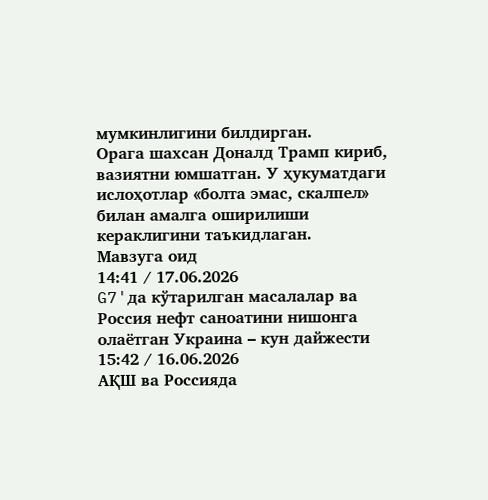мумкинлигини билдирган.
Орага шахсан Доналд Трамп кириб, вазиятни юмшатган. У ҳукуматдаги ислоҳотлар «болта эмас, скалпел» билан амалга оширилиши кераклигини таъкидлаган.
Мавзуга оид
14:41 / 17.06.2026
G7'да кўтарилган масалалар ва Россия нефт саноатини нишонга олаётган Украина – кун дайжести
15:42 / 16.06.2026
АҚШ ва Россияда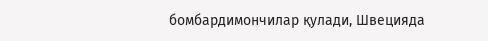бомбардимончилар қулади, Швецияда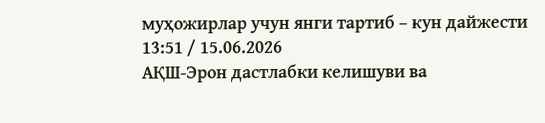муҳожирлар учун янги тартиб – кун дайжести
13:51 / 15.06.2026
АҚШ-Эрон дастлабки келишуви ва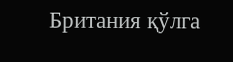Британия қўлга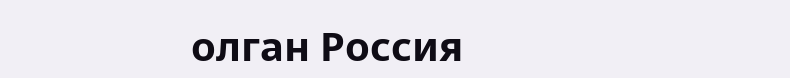олган Россия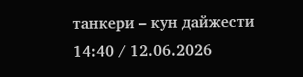танкери – кун дайжести
14:40 / 12.06.2026